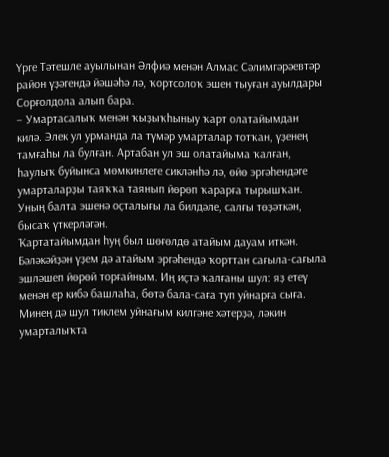Үрге Тәтешле ауылынан Әлфиә менән Алмас Сәлимгәрәевтәр район үҙәгендә йәшәһә лә, ҡортсолоҡ эшен тыуған ауылдары Сорғолдола алып бара.
– Умартасалыҡ менән ҡыҙыҡһыныу ҡарт олатайымдан килә. Элек ул урманда ла түмәр умарталар тотҡан, үҙенең тамғаһы ла булған. Артабан ул эш олатайыма ҡалған, һаулыҡ буйынса мөмкинлеге сикләнһә лә, өйө эргәһендәге умарталарҙы таяҡҡа таянып йөрөп ҡарарға тырышҡан. Уның балта эшенә оҫталығы ла билдәле, салғы төҙәткән, бысаҡ үткерләгән.
Ҡартатайымдан һуң был шөғөлдө атайым дауам иткән. Бәләкәйҙән үҙем дә атайым эргәһендә ҡорттан сағыла-сағыла эшләшеп йөрөй торғайным. Иң иҫтә ҡалғаны шул: яҙ етеү менән ер кибә башлаһа, бөтә бала-саға туп уйнарға сыға. Минең дә шул тиклем уйнағым килгәне хәтерҙә, ләкин умарталыҡта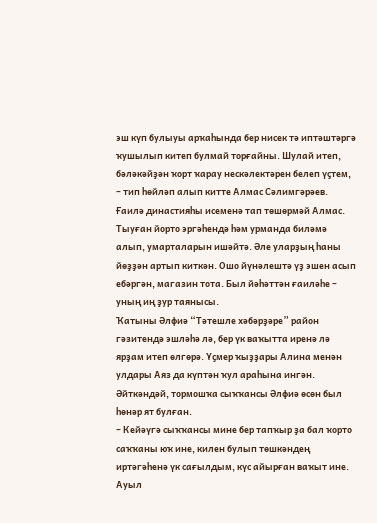эш күп булыуы арҡаһында бер нисек тә иптәштәргә ҡушылып китеп булмай торғайны. Шулай итеп, бәләкәйҙән ҡорт ҡарау нескәлектәрен белеп үҫтем, – тип һөйләп алып китте Алмас Сәлимгәрәев.
Ғаилә династияһы исеменә тап төшөрмәй Алмас. Тыуған йорто эргәһендә һәм урманда биләмә алып, умарталарын ишәйтә. Әле уларҙың һаны йөҙҙән артып киткән. Ошо йүнәлештә үҙ эшен асып ебәргән, магазин тота. Был йәһәттән ғаиләһе – уның иң ҙур таянысы.
Ҡатыны Әлфиә “Тәтешле хәбәрҙәре” район гәзитендә эшләһә лә, бер үк ваҡытта иренә лә ярҙам итеп өлгөрә. Үҫмер ҡыҙҙары Алина менән улдары Аяз да күптән ҡул араһына ингән. Әйткәндәй, тормошҡа сыҡҡансы Әлфиә өсөн был һөнәр ят булған.
– Кейәүгә сыҡҡансы мине бер тапҡыр ҙа бал ҡорто саҡҡаны юҡ ине, килен булып төшкәндең иртәгәһенә үк сағылдым, күс айырған ваҡыт ине. Ауыл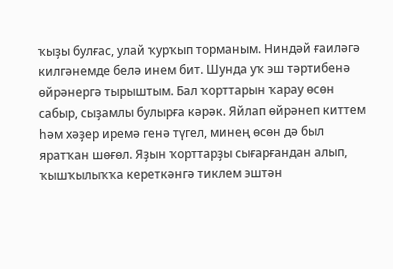ҡыҙы булғас, улай ҡурҡып торманым. Ниндәй ғаиләгә килгәнемде белә инем бит. Шунда уҡ эш тәртибенә өйрәнергә тырыштым. Бал ҡорттарын ҡарау өсөн сабыр, сыҙамлы булырға кәрәк. Яйлап өйрәнеп киттем һәм хәҙер иремә генә түгел, минең өсөн дә был яратҡан шөғөл. Яҙын ҡорттарҙы сығарғандан алып, ҡышҡылыҡҡа кереткәнгә тиклем эштән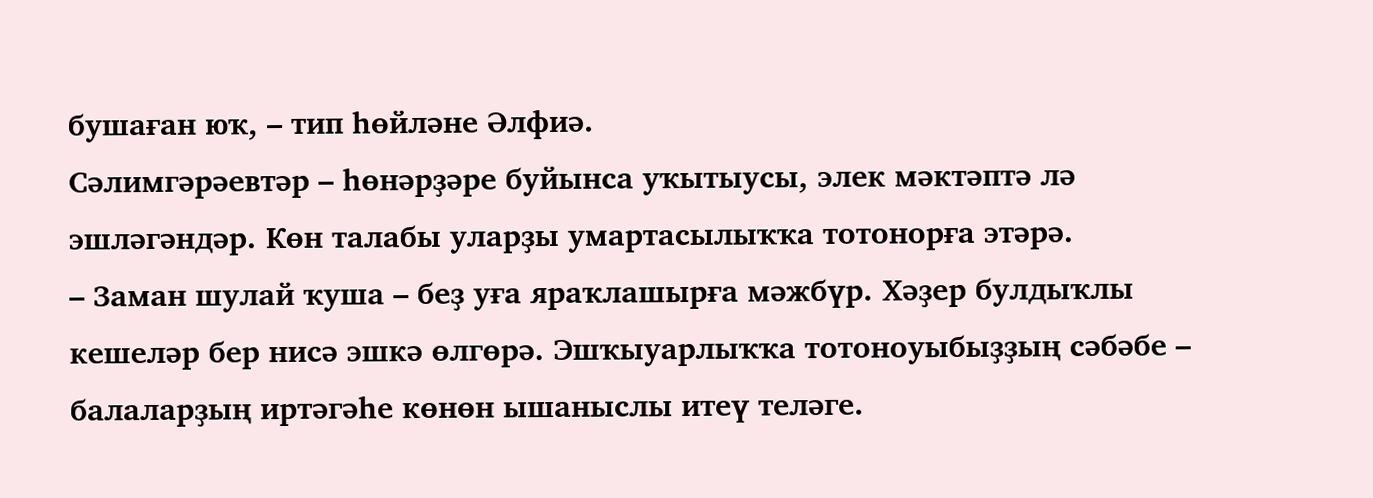бушаған юҡ, – тип һөйләне Әлфиә.
Сәлимгәрәевтәр – һөнәрҙәре буйынса уҡытыусы, элек мәктәптә лә эшләгәндәр. Көн талабы уларҙы умартасылыҡҡа тотонорға этәрә.
– Заман шулай ҡуша – беҙ уға яраҡлашырға мәжбүр. Хәҙер булдыҡлы кешеләр бер нисә эшкә өлгөрә. Эшҡыуарлыҡҡа тотоноуыбыҙҙың сәбәбе – балаларҙың иртәгәһе көнөн ышаныслы итеү теләге.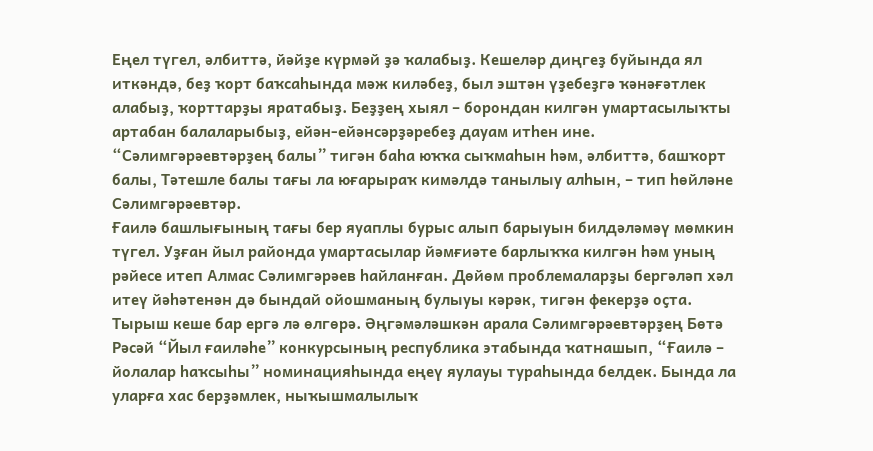Еңел түгел, әлбиттә, йәйҙе күрмәй ҙә ҡалабыҙ. Кешеләр диңгеҙ буйында ял иткәндә, беҙ ҡорт баҡсаһында мәж киләбеҙ, был эштән үҙебеҙгә ҡәнәғәтлек алабыҙ, ҡорттарҙы яратабыҙ. Беҙҙең хыял – борондан килгән умартасылыҡты артабан балаларыбыҙ, ейән-ейәнсәрҙәребеҙ дауам итһен ине. “Сәлимгәрәевтәрҙең балы” тигән баһа юҡҡа сыҡмаһын һәм, әлбиттә, башҡорт балы, Тәтешле балы тағы ла юғарыраҡ кимәлдә танылыу алһын, – тип һөйләне Сәлимгәрәевтәр.
Ғаилә башлығының тағы бер яуаплы бурыс алып барыуын билдәләмәү мөмкин түгел. Уҙған йыл районда умартасылар йәмғиәте барлыҡҡа килгән һәм уның рәйесе итеп Алмас Сәлимгәрәев һайланған. Дөйөм проблемаларҙы бергәләп хәл итеү йәһәтенән дә бындай ойошманың булыуы кәрәк, тигән фекерҙә оҫта.
Тырыш кеше бар ергә лә өлгөрә. Әңгәмәләшкән арала Сәлимгәрәевтәрҙең Бөтә Рәсәй “Йыл ғаиләһе” конкурсының республика этабында ҡатнашып, “Ғаилә – йолалар һаҡсыһы” номинацияһында еңеү яулауы тураһында белдек. Бында ла уларға хас берҙәмлек, ныҡышмалылыҡ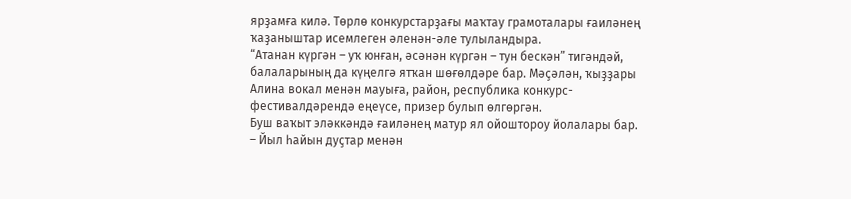ярҙамға килә. Төрлө конкурстарҙағы маҡтау грамоталары ғаиләнең ҡаҙаныштар исемлеген әленән-әле тулыландыра.
“Атанан күргән – уҡ юнған, әсәнән күргән – тун бескән” тигәндәй, балаларының да күңелгә ятҡан шөғөлдәре бар. Мәҫәлән, ҡыҙҙары Алина вокал менән мауыға, район, республика конкурс-фестивалдәрендә еңеүсе, призер булып өлгөргән.
Буш ваҡыт эләккәндә ғаиләнең матур ял ойоштороу йолалары бар.
– Йыл һайын дуҫтар менән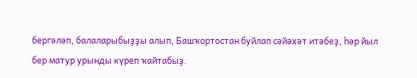бергәләп, балаларыбыҙҙы алып, Башҡортостан буйлап сәйәхәт итәбеҙ, һәр йыл бер матур урынды күреп ҡайтабыҙ.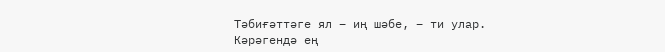Тәбиғәттәге ял – иң шәбе, – ти улар.
Кәрәгендә ең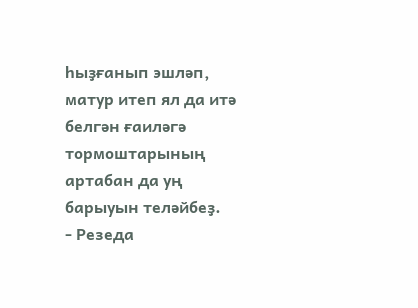һыҙғанып эшләп, матур итеп ял да итә белгән ғаиләгә тормоштарының артабан да уң барыуын теләйбеҙ.
- Резеда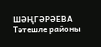ШӘҢГӘРӘЕВА
Тәтешле районы